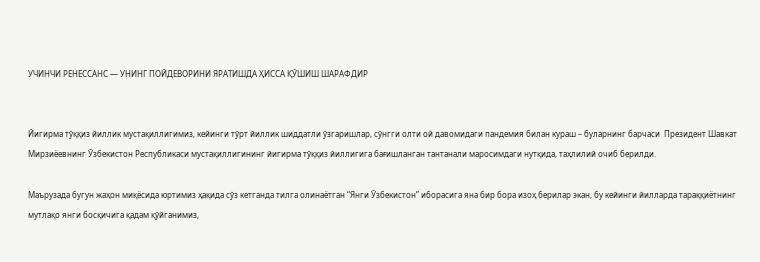УЧИНЧИ РЕНЕССАНС — УНИНГ ПОЙДЕВОРИНИ ЯРАТИШДА ҲИССА ҚЎШИШ ШАРАФДИР


Йигирма тўққиз йиллик мустақиллигимиз, кейинги тўрт йиллик шиддатли ўзгаришлар, сўнгги олти ой давомидаги пандемия билан кураш – буларнинг барчаси  Президент Шавкат Мирзиёевнинг Ўзбекистон Республикаси мустақиллигининг йигирма тўққиз йиллигига бағишланган тантанали маросимдаги нутқида, таҳлилий очиб берилди.

Маърузада бугун жаҳон миқёсида юртимиз ҳақида сўз кетганда тилга олинаётган “Янги Ўзбекистон” иборасига яна бир бора изоҳ берилар экан, бу кейинги йилларда тараққиётнинг мутлақо янги босқичига қадам қўйганимиз,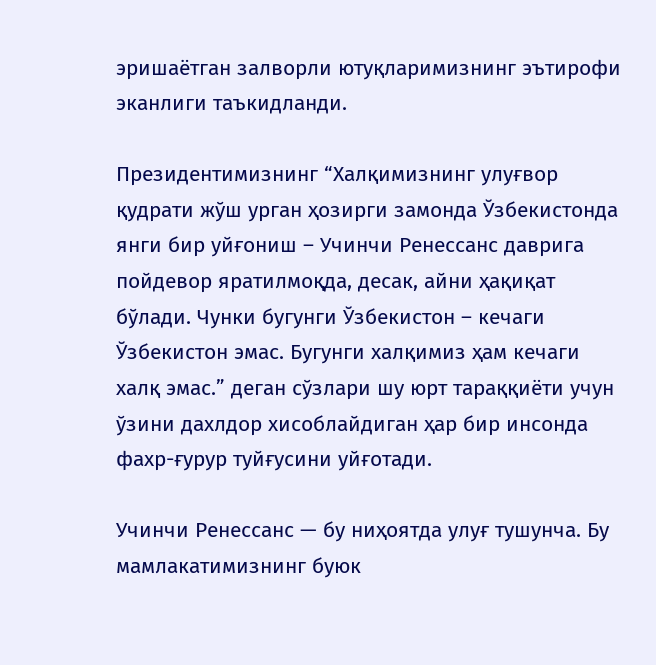эришаётган залворли ютуқларимизнинг эътирофи эканлиги таъкидланди.

Президентимизнинг “Халқимизнинг улуғвор қудрати жўш урган ҳозирги замонда Ўзбекистонда янги бир уйғониш – Учинчи Ренессанс даврига пойдевор яратилмоқда, десак, айни ҳақиқат бўлади. Чунки бугунги Ўзбекистон – кечаги Ўзбекистон эмас. Бугунги халқимиз ҳам кечаги халқ эмас.” деган сўзлари шу юрт тараққиёти учун ўзини дахлдор хисоблайдиган ҳар бир инсонда фахр-ғурур туйғусини уйғотади.

Учинчи Ренессанс — бу ниҳоятда улуғ тушунча. Бу мамлакатимизнинг буюк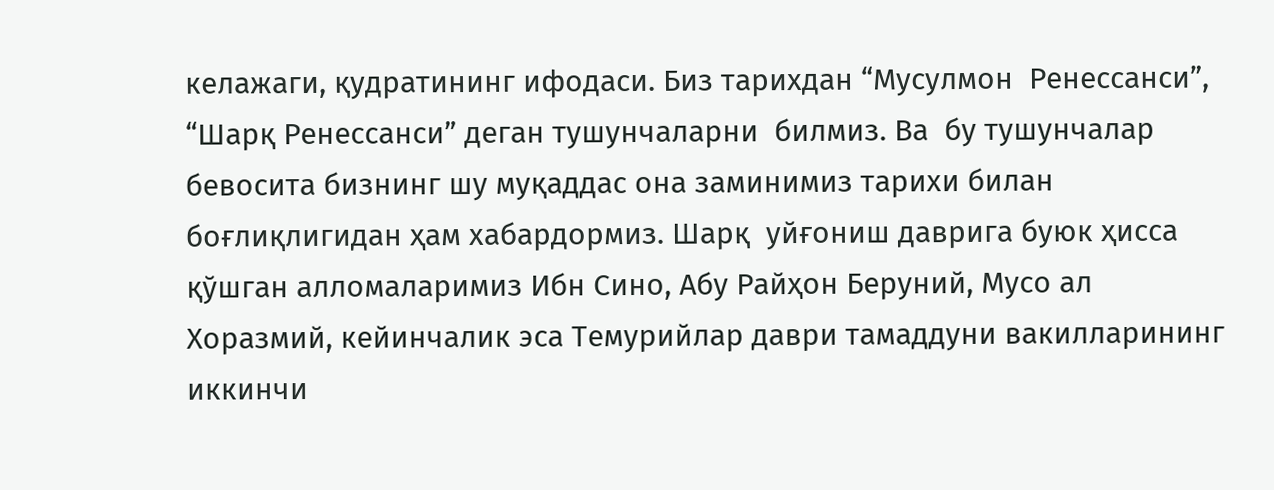келажаги, қудратининг ифодаси. Биз тарихдан “Мусулмон  Ренессанси”, “Шарқ Ренессанси” деган тушунчаларни  билмиз. Ва  бу тушунчалар бевосита бизнинг шу муқаддас она заминимиз тарихи билан боғлиқлигидан ҳам хабардормиз. Шарқ  уйғониш даврига буюк ҳисса қўшган алломаларимиз Ибн Сино, Абу Райҳон Беруний, Мусо ал  Хоразмий, кейинчалик эса Темурийлар даври тамаддуни вакилларининг иккинчи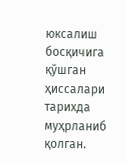юксалиш босқичига қўшган ҳиссалари тарихда муҳрланиб қолган.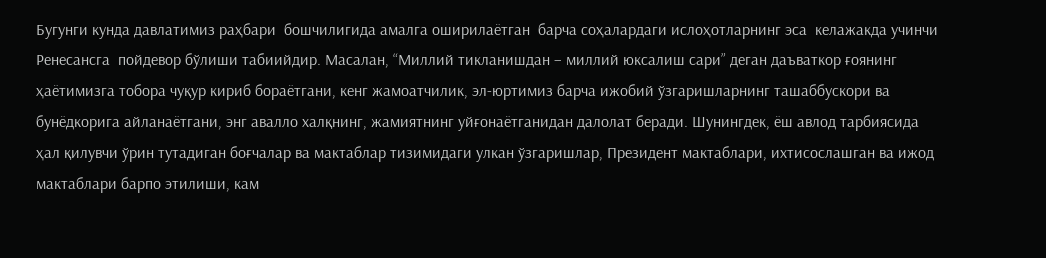Бугунги кунда давлатимиз раҳбари  бошчилигида амалга оширилаётган  барча соҳалардаги ислоҳотларнинг эса  келажакда учинчи Ренесансга  пойдевор бўлиши табиийдир. Масалан, “Миллий тикланишдан – миллий юксалиш сари” деган даъваткор ғоянинг ҳаётимизга тобора чуқур кириб бораётгани, кенг жамоатчилик, эл-юртимиз барча ижобий ўзгаришларнинг ташаббускори ва бунёдкорига айланаётгани, энг авалло халқнинг, жамиятнинг уйғонаётганидан далолат беради. Шунингдек, ёш авлод тарбиясида ҳал қилувчи ўрин тутадиган боғчалар ва мактаблар тизимидаги улкан ўзгаришлар, Президент мактаблари, ихтисослашган ва ижод мактаблари барпо этилиши, кам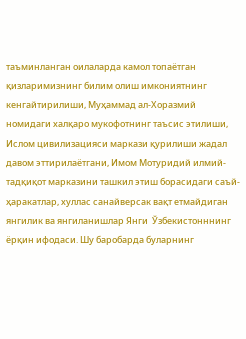таъминланган оилаларда камол топаётган қизларимизнинг билим олиш имкониятнинг  кенгайтирилиши, Муҳаммад ал-Хоразмий номидаги халқаро мукофотнинг таъсис этилиши, Ислом цивилизацияси маркази қурилиши жадал давом эттирилаётгани, Имом Мотуридий илмий-тадқиқот марказини ташкил этиш борасидаги саъй-ҳаракатлар, хуллас санайверсак вақт етмайдиган янгилик ва янгиланишлар Янги  Ўзбекистонннинг ёрқин ифодаси. Шу баробарда буларнинг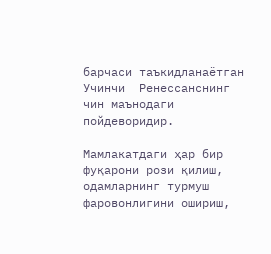барчаси таъкидланаётган Учинчи  Ренессанснинг чин маънодаги пойдеворидир.

Мамлакатдаги ҳар бир фуқарони рози қилиш, одамларнинг турмуш фаровонлигини ошириш,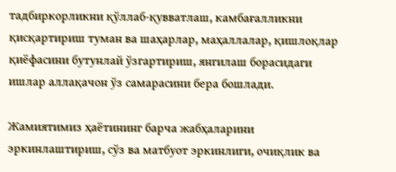тадбиркорликни қўллаб-қувватлаш, камбағалликни қисқартириш туман ва шаҳарлар, маҳаллалар, қишлоқлар қиёфасини бутунлай ўзгартириш, янгилаш борасидаги ишлар аллақачон ўз самарасини бера бошлади.

Жамиятимиз ҳаётининг барча жабҳаларини эркинлаштириш, сўз ва матбуот эркинлиги, очиқлик ва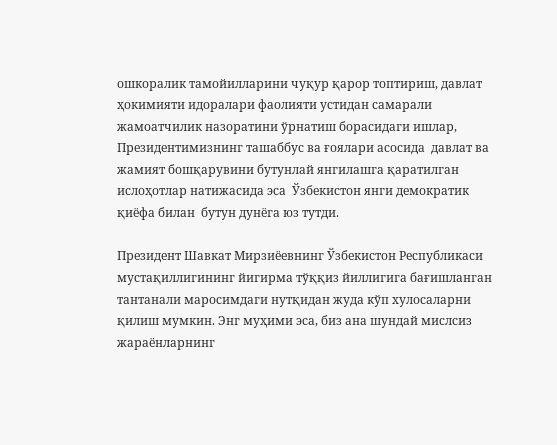ошкоралик тамойилларини чуқур қарор топтириш, давлат ҳокимияти идоралари фаолияти устидан самарали жамоатчилик назоратини ўрнатиш борасидаги ишлар, Президентимизнинг ташаббус ва ғоялари асосида  давлат ва жамият бошқарувини бутунлай янгилашга қаратилган ислоҳотлар натижасида эса  Ўзбекистон янги демократик қиёфа билан  бутун дунёга юз тутди.

Президент Шавкат Мирзиёевнинг Ўзбекистон Республикаси мустақиллигининг йигирма тўққиз йиллигига бағишланган тантанали маросимдаги нутқидан жуда кўп хулосаларни қилиш мумкин. Энг муҳими эса, биз ана шундай мислсиз жараёнларнинг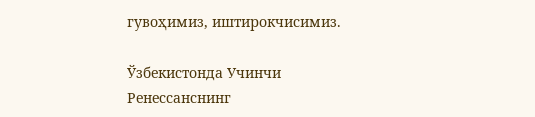гувоҳимиз, иштирокчисимиз.

Ўзбекистонда Учинчи Ренессанснинг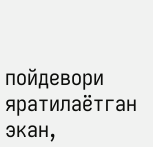пойдевори яратилаётган экан,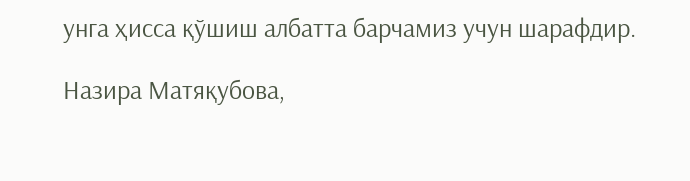унга ҳисса қўшиш албатта барчамиз учун шарафдир.

Назира Матяқубова,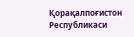Қорақалпоғистон Республикаси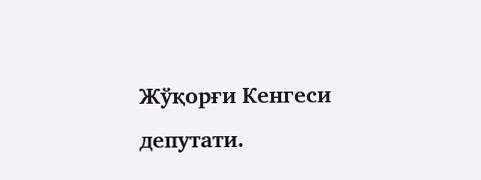Жўқорғи Кенгеси депутати.